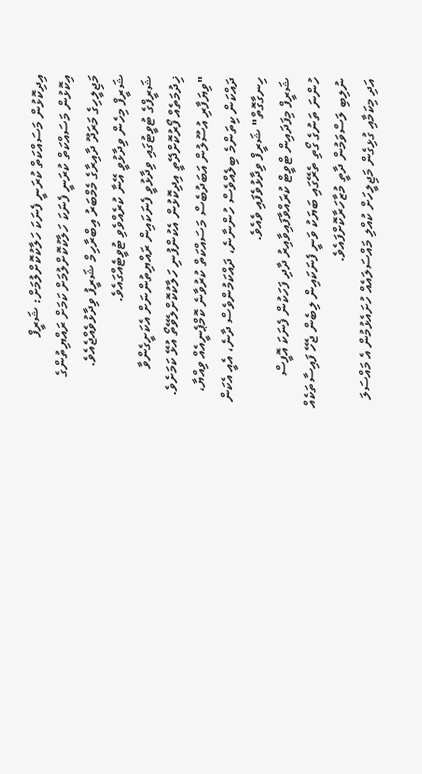އިދިކޮޅުން މަސައްކަތް ކުރަނީ ފެނަކަ ހަލާކުކޮށްލުމަށް: ޝަރީފް
އިކޮޅުން މަސައްކަތް ކުރަނީ ފެނަކަ ހަލާކުކޮށްލުމަށް ކަމަށް ރައްޔިތުންގެ މަޖިލީހިގެ މަރަދޫ ދާއިރާގެ މެމްބަރު އިބްރާހިމް ޝަރީފު ވިދާޅުވެއްޖެއެވެ.
ޝަރީފް މިހެން ވިދާޅުވީ އޭނާ ކުރެއްވެވި ޓުވީޓެއްގައެވެ.
ޝަރީފްގެ ޓުވީޓުގައި ވިދާޅުވީ ފެނަކައިން ރައްޔިތުންނަށް އެކަށީގެންވާ ޚިދުމަތެއް ފޯރުކޮށްދޭތީ އިދިކޮޅުން އެކުންފުނި ހަލާކުކޮށްލެވޭތޯ އުޅޭ ކަމަށެވެ.
"ވިޔަފާރި އުސޫލުން އަބަދުބެސް މަސައްކަތް ކުރުވާނެ ކޮމްޕެނީއެއް ވިއްޔާ، ދައްކަން ކިތަންމެ ބިލެއްވެސް ހުންނާނެ، ދައްކަމުންވެސް ދާނެ، އެއީ އެކަން ހިނގާގޮތް" ޝަރީފް ވިދާޅުވެފައި ވެއެވެ.
ޝަރީފް މިފަދައިން ޓްވީޓް ކުރައްވާފައިވާއިރު ދާދި ފަހަކުން ފެނަކަ އޮފީސް ހުންނަ ތަނުގެ ގޯތި ތެރޭގައި ބަޔަކު ވަނީ ފެނަކައިން ލިބެން ޖެހޭ ފައިސާތަކެއް ނުލިބި ލަސްވަމުން ދާތީ މުޒާހަރާކޮށްފައެވެ.
އަދި މިކަމާއި ގުޅިގެން މަޖިލީހަށް ކުއްލި މައްސަލައެއް ހުށައެޅުމުން އެ މައްސަލަ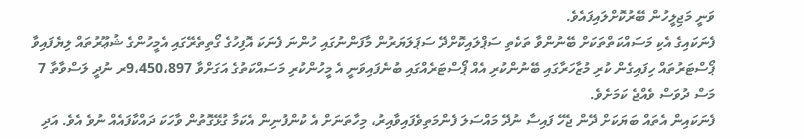ވަނީ މަޖިލީހުން ބޭރުކޮށްލައިފައެވެ.
ފެނަކައިގެ އެކި މަސައްކަތްތަކަށް ބޭނުންވާ ތަކެތި ސަޕްލައިކޮށްދޭ ސަޕަލަޔަރުން މާފަންނުގައި ހުންނަ ފެނަކަ އޮފިހުގެ ގޯތިތެރޭގައި އެމީހުންގެ ޝުޢޫރުތައް ލިޔެފައިވާ ޕޯސްޓަރުތައް ހިފައިގެން ކުރި މުޒާހަރާގައި ބޭނުންކުރި އެއް ޕޯސްޓަރެއްގައި ބުނެފައިވަނީ އެ މީހުންކުރި މަސައްކަތުގެ އަގަށްވާ 9،450،897ރ ނުދީ ލަސްވާތާ 7 މަސް ދުވަސް ވެއްޖެ ކަމަށެވެ.
ފެނަކައިން އެތައް ބަޔަކަށް ދޭން ޖެހޭ ފައިސާ ނުދޭ މައްސަލަ ފެންމަތިވެފައިވާއިރު، މިހާތަނަށް އެ ކުންފުނިން އެކަމާ ގުޅޭގޮތުން ވާހަކަ ދައްކާފައެއް ނުވެ އެވެ. އަދި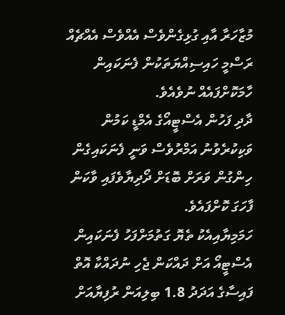މުޒާހަރާ އާއި ގުޅިގެންވެސް އެއްވެސް އެއްޗެއް ރަސްމީ ހައިސިއްޔަތަކުން ފެނަކައިން ހާމަކޮށްފައެއް ނުވެއެވެ.
ދާދި ފަހުން އެސްޓީއޯގެ އެމްޑީ ކަމުން ވަކިކުރެވުނު އަމްރުވެސް ވަނީ ފެނަކައިގެން ހިންގުން ވަރަށް ބޮޑަށް ދޯދިޔާވެފައި ވާކަން ފާހަގަ ކޮށްފައެވެ.
ހަމަމިޔާއިއެކު ތެޔޮ ގަތުމަށްފަހު ފެނަކައިން އެސްޓީއޯ އަށް ދައްކަން ޖެހި ނުދައްކާ އޮތް ފައިސާގެ އަދަދު 1.8 ބިލިއަން ރުފިޔާއަށް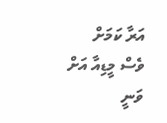އަރާ ކަމަށް ވެސް މީޑިއާ އަށް ވަނީ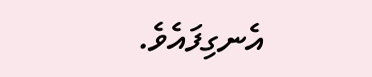އެނގިފައެވެ.